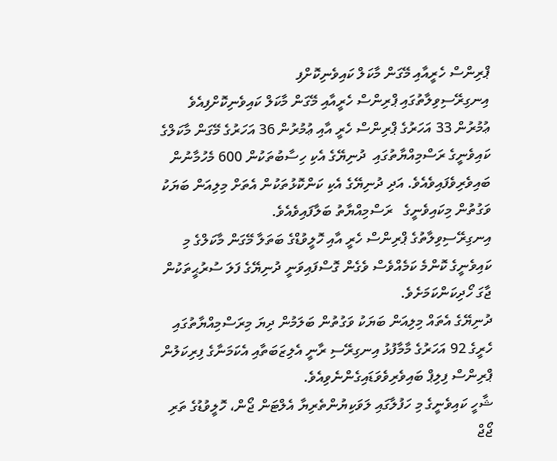ޕްރިންސް ހެރީއާއި މޭގަން މާކަލް ކައިވެނިކޮށްފި
އިނގިރޭސިވިލާތުގައި ޕްރިންސް ހެރީއާއި މޭގަން މާކަލް ކައިވެނިކޮށްފިއެވެ
ޢުމުރުން 33 އަހަރުގެ ޕްރިންސް ހެރީ އާއި ޢުމުރުން 36 އަހަރުގެ މޭގަން މާކަލްގެ ކައިވެނީގެ ރަސްމިއްޔާތުގައި  ދުނިޔޭގެ އެކި ހިސާބުތަކުން 600 މެހުމާނުން ބައިވެރިވެފައިވެއެވެ. އަދި ދުނިޔޭގެ އެކި ކަންކޮޅުތަކުން އެތަށް މިލިއަން ބަޔަކު ވަގުތުން މިކައިވެނީގެ   ރަސްމިއްޔާތު ބަލާފައިވެއެވެ.
އިނގިރޭސިވިލާތުގެ ޕްރިންސް ހެރީ އާއި ހޮލީވުޑްގެ ބަތަލާ މޭގަން މާކަލްގެ މި ކައިވެނީގެ ކޮންމެ ކަމެއްވެސް ވެގެން ގޮސްފައިވަނީ ދުނިޔޭގެ ފަލަ ސުރުޙީތަކުން ޖާގަ ހޯދިކަންކަމަށެވެ.
ދުނިޔޭގެ އެތައް މިލިއަން ބަޔަކު ވަގުތުން ބަލަމުން ދިޔަ މިރަސްމިއްޔާތުގައި ހެރީގެ 92 އަހަރުގެ މާމާފުޅު އިނގިރޭސި ރާނީ އެލިޒަބަތާއި އެކަމަނާގެ ފިރިކަލުން ޕްރިންސް ފިލިޕް ބައިވެރިވެވަޑައިގެންނެވިއެވެ.
ޝާހީ ކައިވެނީގެ މި ހަފުލާގައި ލަވަކިޔުންތެރިޔާ އެލްޓަން ޖޯން، ހޮލީވުޑުގެ ތަރި ޖޯޖް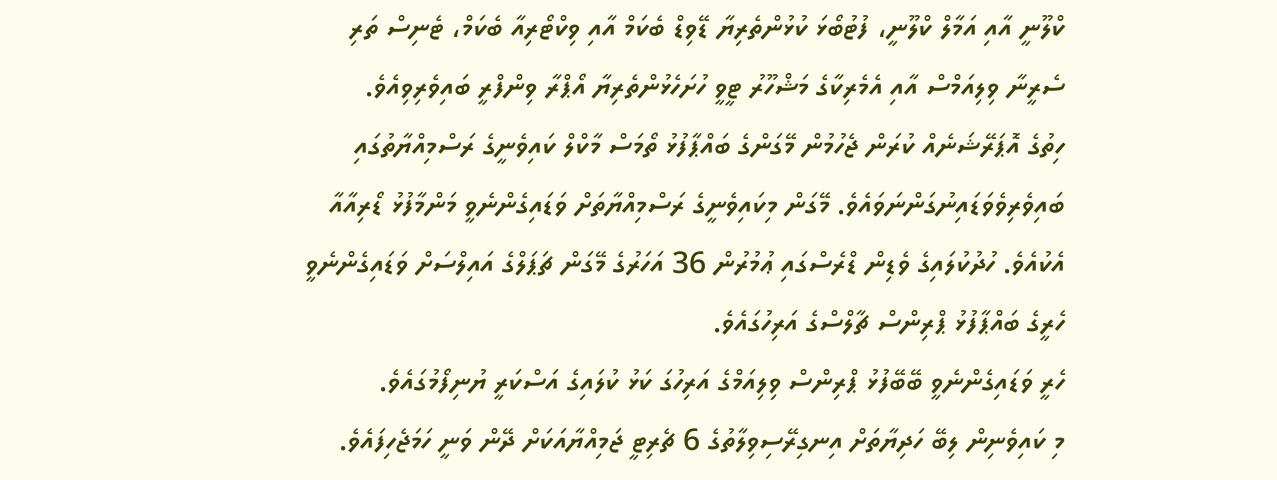ކްލޫނީ އާއި އަމާލް ކްލޫނީ، ފުޓުބޯޅަ ކުޅުންތެރިޔާ ޑޭވިޑް ބެކަމް އާއި ވިކްޓޯރިއާ ބެކަމް، ޓެނިސް ތަރި ސެރީނާ ވިލިއަމްސް އާއި އެމެރިކާގެ މަޝްހޫރު ޓީވީ ހުށަހެޅުންތެރިޔާ އޯޕްރާ ވިންފްރީ ބައިވެރިވިއެވެ.
ހިތުގެ އޮޕަރޭޝަނެއް ކުރަން ޖެހުމުން މޭގަންގެ ބައްޕާފުޅު ތޯމަސް މާކްލް ކައިވެނީގެ ރަސްމިއްޔާތުގައި ބައިވެރިވެވަޑައިނުގަންނަވައެވެ. މޭގަން މިކައިވެނީގެ ރަސްމިއްޔާތަށް ވަޑައިގެންނެވީ މަންމާފުޅު ޑޯރިއާއާ އެކުއެވެ. ހުދުކުލައިގެ ވެޑިން ޑްރެސްގައި ޢުމުރުން 36 އަހަރުގެ މޭގަން ޗަޕަލްގެ އައިލްސަށް ވަޑައިގެންނެވީ ހެރީގެ ބައްޕާފުޅު ޕްރިންސް ޗާލްސްގެ އަރިހުގައެވެ.
ހެރީ ވަޑައިގެންނެވީ ބޭބޭފުޅު ޕްރިންސް ވިލިއަމްގެ އަރިހުގަ ކަޅު ކުލައިގެ އަސްކަރީ ޔުނިފޯމުގައެވެ.
މި ކައިވެނިން ލިބޭ ހަދިޔާތަށް އިނގިރޭސިވިލާތުގެ 6 ޗެރިޓީ ޖަމިއްޔާއަކަށް ދޭން ވަނީ ހަމަޖެހިފައެވެ.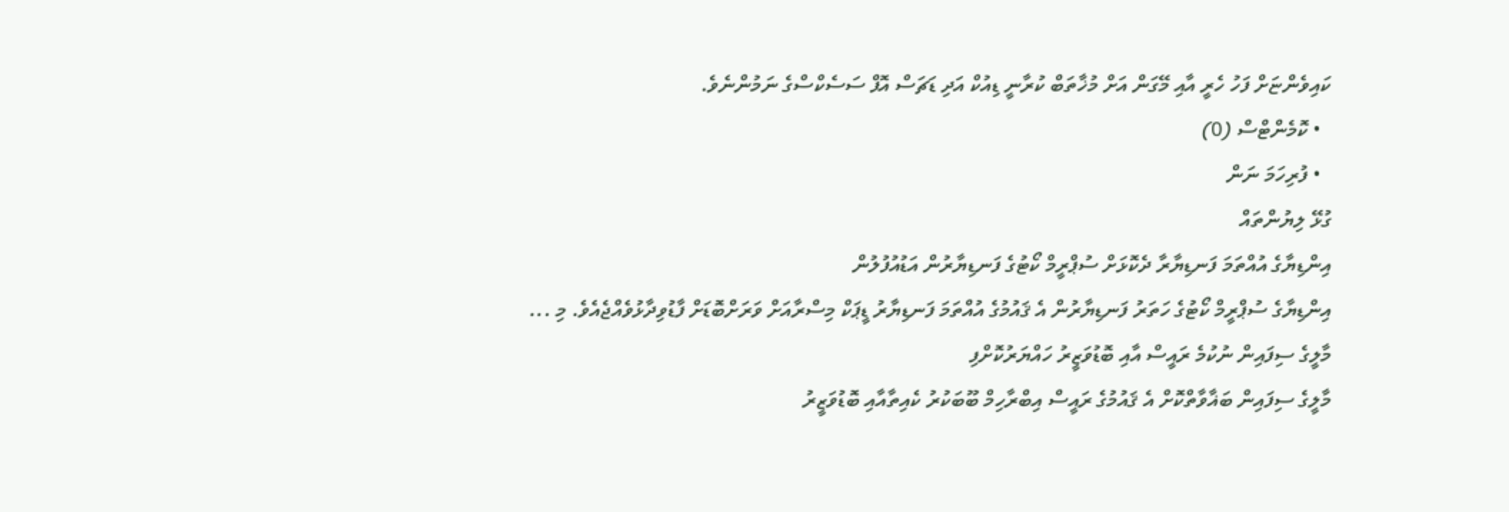ކައިވެންޏަށް ފަހު ހެރީ އާއި މޭގަން އަށް މުޚާތަބް ކުރާނީ ޑިއުކް އަދި ޑަޗަސް އޮފް ސަސެކްސްގެ ނަމުންނެވެ.
  • ކޮމެންޓްސް (0)
  • ފުރިހަމަ ނަން
ގުޅޭ ލިޔުންތައް
އިންޑިޔާގެ އުއްތަމަ ފަނޑިޔާރާ ދެކޮޅަށް ސުޕްރީމް ކޯޓުގެ ފަނޑިޔާރުން އަޑުއުފުލުން
އިންޑިޔާގެ ސުޕްރީމް ކޯޓުގެ ހަތަރު ފަނޑިޔާރުން އެ ޤައުމުގެ އުއްތަމަ ފަނޑިޔާރު ޑީޕަކް މިސްރާއަށް ވަރަށްބޮޑަށް ފާޑުވިދާޅުވެއްޖެއެވެ. މި ...
މާލީގެ ސިފައިން ނުކުމެ ރައީސް އާއި ބޮޑުވަޒީރު ހައްޔަރުކޮށްފި
މާލީގެ ސިފައިން ބަޣާވާތްކޮށް އެ ޤައުމުގެ ރައީސް އިބްރާހިމް ބޫބަކުރު ކެއިތާއާއި ބޮޑުވަޒީރު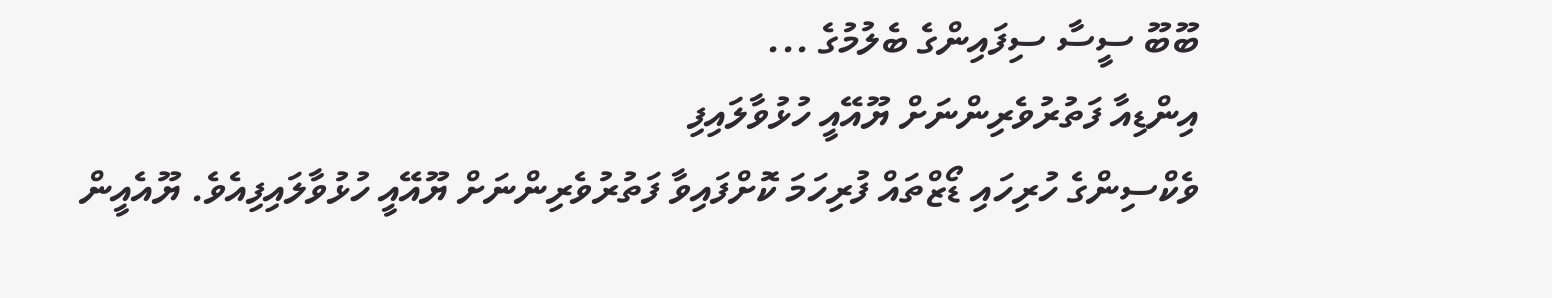ބޫބޫ ސީސާ ސިފައިންގެ ބެލުމުގެ ...
އިންޑިއާ ފަތުރުވެރިންނަށް ޔޫއޭއީ ހުޅުވާލައިފި
ވެކްސިންގެ ހުރިހައި ޑޯޒްތައް ފުރިހަމަ ކޮށްފައިވާ ފަތުރުވެރިންނަށް ޔޫއޭއީ ހުޅުވާލައިފިއެވެ. ޔޫއެއީން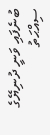ބުނެފައި ވަނީ ދުނިޔޭގެ ސިއްޙަތު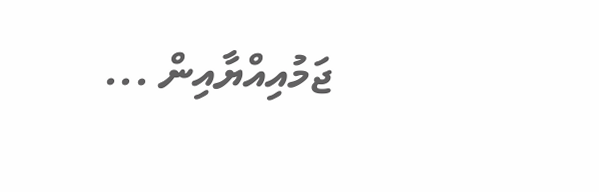ޖަމުއިއްޔާއިން ...